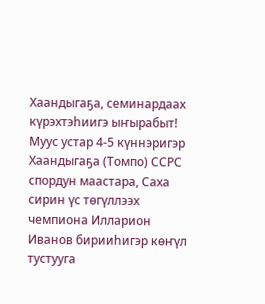Хаандыгаҕа, семинардаах күрэхтэһиигэ ыҥырабыт!
Муус устар 4-5 күннэригэр Хаандыгаҕа (Томпо) ССРС спордун маастара, Саха сирин үс төгүллээх чемпиона Илларион Иванов бирииһигэр көҥүл тустууга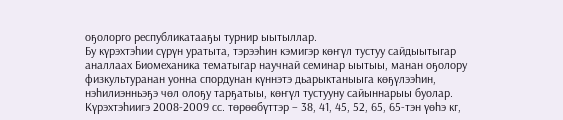оҕолорго республикатааҕы турнир ыытыллар.
Бу күрэхтэһии сүрүн уратыта, тэрээһин кэмигэр көҥүл тустуу сайдыытыгар аналлаах Биомеханика тематыгар научнай семинар ыытыы, манан оҕолору физкультуранан уонна спордунан күннэтэ дьарыктаныыга көҕүлээһин, нэһилиэнньэҕэ чөл олоҕу тарҕатыы, көҥүл тустууну сайыннарыы буолар.
Күрэхтэһиигэ 2008-2009 сс. төрөөбүттэр – 38, 41, 45, 52, 65, 65-тэн үөһэ кг,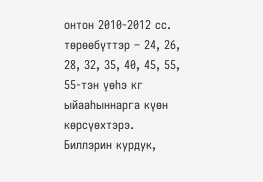онтон 2010-2012 сс. төрөөбүттэр – 24, 26, 28, 32, 35, 40, 45, 55, 55-тэн үөһэ кг ыйааһыннарга күөн көрсүөхтэрэ.
Биллэрин курдук,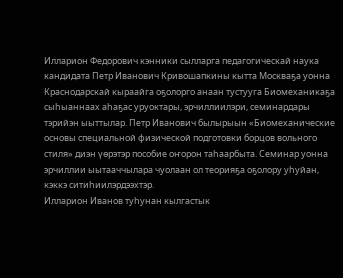Илларион Федорович кэнники сылларга педагогическай наука кандидата Петр Иванович Кривошапкины кытта Москваҕа уонна Краснодарскай кыраайга оҕолорго анаан тустууга Биомеханикаҕа сыһыаннаах аһаҕас уруоктары, эрчиллиилэри, семинардары тэрийэн ыыттылар. Петр Иванович былырыын «Биомеханические основы специальной физической подготовки борцов вольного стиля» диэн үөрэтэр пособие оҥорон таһаарбыта. Семинар уонна эрчиллии ыытааччылара чуолаан ол теорияҕа оҕолору уһуйан, кэккэ ситиһиилэрдээхтэр.
Илларион Иванов туһунан кылгастык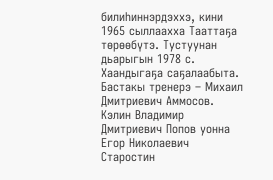билиһиннэрдэххэ, кини 1965 сыллаахха Тааттаҕа төрөөбүтэ. Тустуунан дьарыгын 1978 с. Хаандыгаҕа саҕалаабыта. Бастакы тренерэ – Михаил Дмитриевич Аммосов. Кэлин Владимир Дмитриевич Попов уонна Егор Николаевич Старостин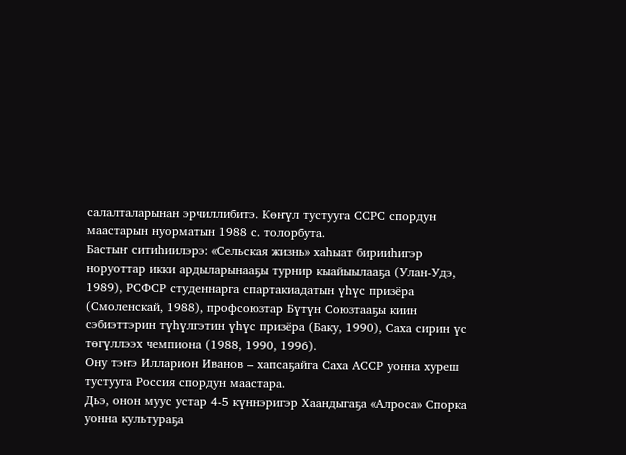салалталарынан эрчиллибитэ. Көҥүл тустууга ССРС спордун маастарын нуорматын 1988 с. толорбута.
Бастыҥ ситиһиилэрэ: «Сельская жизнь» хаһыат бирииһигэр норуоттар икки ардыларынааҕы турнир кыайыылааҕа (Улан-Удэ, 1989), РСФСР студеннарга спартакиадатын үһүс призёра (Смоленскай, 1988), профсоюзтар Бүтүн Союзтааҕы киин сэбиэттэрин түһүлгэтин үһүс призёра (Баку, 1990), Саха сирин үс төгүллээх чемпиона (1988, 1990, 1996).
Ону тэҥэ Илларион Иванов – хапсаҕайга Саха АССР уонна хуреш тустууга Россия спордун маастара.
Дьэ, онон муус устар 4-5 күннэригэр Хаандыгаҕа «Алроса» Спорка уонна культураҕа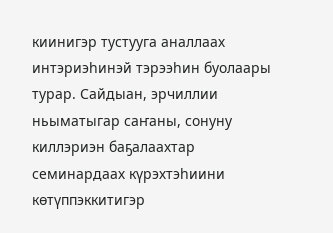киинигэр тустууга аналлаах интэриэһинэй тэрээһин буолаары турар. Сайдыан, эрчиллии ньыматыгар саҥаны, сонуну киллэриэн баҕалаахтар семинардаах күрэхтэһиини көтүппэккитигэр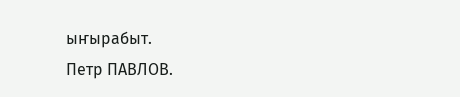ыҥырабыт.
Петр ПАВЛОВ.